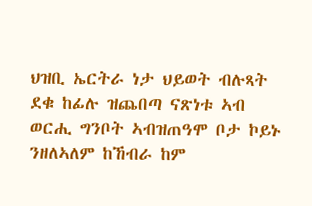ህዝቢ ኤርትራ ነታ ህይወት ብሉጻት ደቁ ከፊሉ ዝጨበጣ ናጽነቱ ኣብ ወርሒ ግንቦት ኣብዝጠዓሞ ቦታ ኮይኑ ንዘለኣለም ከኸብራ ከም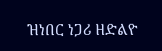ዝነበር ነጋሪ ዘድልዮ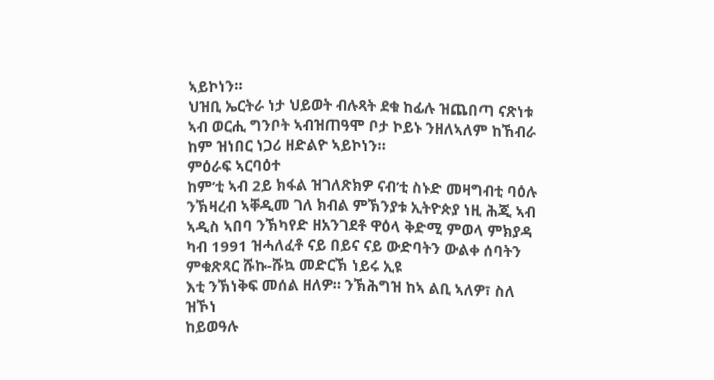ኣይኮነን።
ህዝቢ ኤርትራ ነታ ህይወት ብሉጻት ደቁ ከፊሉ ዝጨበጣ ናጽነቱ ኣብ ወርሒ ግንቦት ኣብዝጠዓሞ ቦታ ኮይኑ ንዘለኣለም ከኸብራ ከም ዝነበር ነጋሪ ዘድልዮ ኣይኮነን።
ምዕራፍ ኣርባዕተ
ከም’ቲ ኣብ 2ይ ክፋል ዝገለጽክዎ ናብ’ቲ ስኑድ መዛግብቲ ባዕሉ ንኽዛረብ ኣቐዲመ ገለ ክብል ምኽንያቱ ኢትዮጵያ ነዚ ሕጂ ኣብ ኣዲስ ኣበባ ንኽካየድ ዘአንገደቶ ዋዕላ ቅድሚ ምወላ ምክያዳ ካብ 1991 ዝሓለፈቶ ናይ በይና ናይ ውድባትን ውልቀ ሰባትን ምቁጽጻር ሹኩ-ሹኳ መድርኽ ነይሩ ኢዩ
እቲ ንኽነቅፍ መሰል ዘለዎ። ንኽሕግዝ ከኣ ልቢ ኣለዎ፣ ስለ ዝኾነ
ከይወዓሉ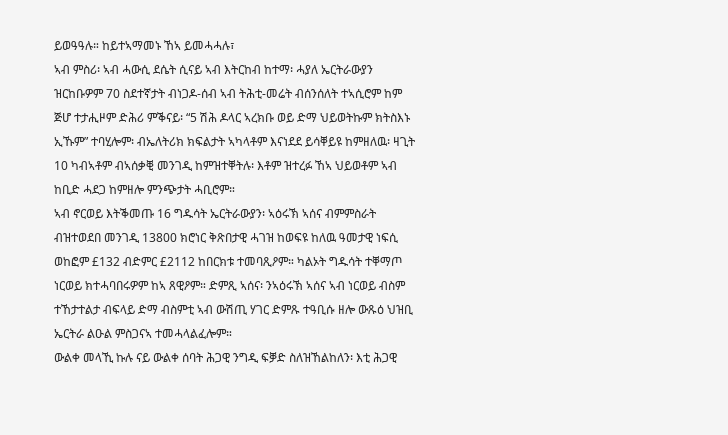ይወዓዓሉ። ከይተኣማመኑ ኸኣ ይመሓሓሉ፣
ኣብ ምስሪ፡ ኣብ ሓውሲ ደሴት ሲናይ ኣብ እትርከብ ከተማ፡ ሓያለ ኤርትራውያን ዝርከቡዎም 70 ስደተኛታት ብነጋዶ-ሰብ ኣብ ትሕቲ-መሬት ብሰንሰለት ተኣሲሮም ከም ጅሆ ተታሒዞም ድሕሪ ምቕናይ፡ “5 ሽሕ ዶላር ኣረክቡ ወይ ድማ ህይወትኩም ክትስእኑ ኢኹም” ተባሂሎም፡ ብኤለትሪክ ክፍልታት ኣካላቶም እናነደደ ይሳቐይዩ ከምዘለዉ፡ ዛጊት 10 ካብኣቶም ብኣሰቃቒ መንገዲ ከምዝተቐትሉ፡ እቶም ዝተረፉ ኸኣ ህይወቶም ኣብ ከቢድ ሓደጋ ከምዘሎ ምንጭታት ሓቢሮም።
ኣብ ኖርወይ እትቕመጡ 16 ግዱሳት ኤርትራውያን፡ ኣዕሩኽ ኣሰና ብምምስራት ብዝተወደበ መንገዲ 13800 ክሮነር ቅጽበታዊ ሓገዝ ከወፍዩ ከለዉ ዓመታዊ ነፍሲ ወከፎም £132 ብድምር £2112 ከበርክቱ ተመባጺዖም። ካልኦት ግዱሳት ተቐማጦ ነርወይ ክተሓባበሩዎም ከኣ ጸዊዖም። ድምጺ ኣሰና፡ ንኣዕሩኽ ኣሰና ኣብ ነርወይ ብስም ተኸታተልታ ብፍላይ ድማ ብስምቲ ኣብ ውሽጢ ሃገር ድምጹ ተዓቢሱ ዘሎ ውጹዕ ህዝቢ ኤርትራ ልዑል ምስጋናኣ ተመሓላልፈሎም።
ውልቀ መላኺ ኩሉ ናይ ውልቀ ሰባት ሕጋዊ ንግዲ ፍቓድ ስለዝኸልከለን፡ እቲ ሕጋዊ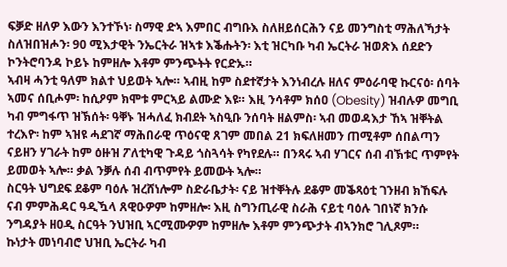ፍቓድ ዘለዎ እውን እንተኾነ፡ ስማዊ ድኣ እምበር ብግቡእ ስለዘይሰርሕን ናይ መንግስቲ ማሕለኻታት ስለዝበዝሖን፡ 90 ሚእታዊት ንኤርትራ ዝኣቱ እቕሑትን፡ እቲ ዝርካቡ ካብ ኤርትራ ዝወጽእ ሰደድን ኮንትሮባንዳ ኮይኑ ከምዘሎ እቶም ምንጭትት የርድኡ።
ኣብዛ ሓንቲ ዓለም ክልተ ህይወት ኣሎ። ኣብዚ ከም ስደተኛታት እንነብረሉ ዘለና ምዕራባዊ ኩርናዕ፡ ሰባት ኣመና ሰቢሖም፡ ከሲዖም ክሞቱ ምርኣይ ልሙድ እዩ። እዚ ንሳቶም ክሰዐ (Obesity) ዝብሉዎ መግቢ ካብ ምግፋጥ ዝኽሰት፡ ዓቐኑ ዝሓለፈ ክብደት ኣስዒቡ ንሰባት ዘልምስ፡ ኣብ መወዳእታ ኸኣ ዝቐትል ተረእዮ፡ ከም ኣዝዩ ሓደገኛ ማሕበራዊ ጥዕናዊ ጸገም መበል 21 ክፍለዘመን ጠሚቶም ሰበልጣን ናይዘን ሃገራት ከም ዕዙዝ ፖለቲካዊ ጉዳይ ጎስጓሳት የካየደሉ። በንጻሩ ኣብ ሃገርና ሰብ ብኽቱር ጥምየት ይመወት ኣሎ። ቃል ንቓሉ ሰብ ብጥምየት ይመውት ኣሎ።
ስርዓት ህግደፍ ደቆም ባዕሉ ዝረሸነሎም ስድራቤታት፡ ናይ ዝተቐትሉ ደቆም መቕጻዕቲ ገንዘብ ክኸፍሉ ናብ ምምሕዳር ዓዲዃላ ጸዊዑዎም ከምዘሎ፡ እዚ ስግንጢራዊ ስራሕ ናይቲ ባዕሉ ገበነኛ ክንሱ ንግዳያት ዘዐዲ ስርዓት ንህዝቢ ኣርሚሙዎም ከምዘሎ እቶም ምንጭታት ብኣንክሮ ገሊጾም።
ኩነታት መነባብሮ ህዝቢ ኤርትራ ካብ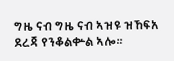ግዜ ናብ ግዜ ናብ ኣዝዩ ዝኸፍአ ደረጃ የንቆልቍል ኣሎ።